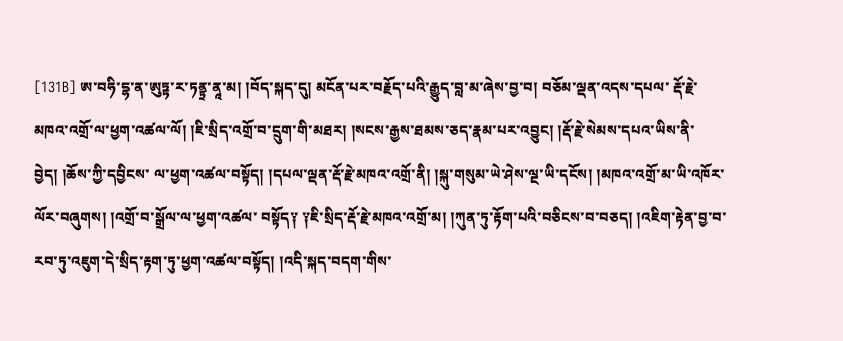[131B] ཨ་བཧི་དྷ་ན་ཨུཏྟ་ར་ཏནྟྲ་ནཱ་མ། །བོད་སྐད་དུ། མངོན་པར་བརྗོད་པའི་རྒྱུད་བླ་མ་ཞེས་བྱ་བ། བཅོམ་ལྡན་འདས་དཔལ་ རྡོ་རྗེ་མཁའ་འགྲོ་ལ་ཕྱག་འཚལ་ལོ། །ཇི་སྲིད་འགྲོ་བ་དྲུག་གི་མཐར། །སངས་རྒྱས་ཐམས་ཅད་རྣམ་པར་འབྱུང། །རྡོ་རྗེ་སེམས་དཔའ་ཡིས་ནི་བྱེད། །ཆོས་ཀྱི་དབྱིངས་ ལ་ཕྱག་འཚལ་བསྟོད། །དཔལ་ལྡན་རྡོ་རྗེ་མཁའ་འགྲོ་ནི། །སྐུ་གསུམ་ཡེ་ཤེས་ལྔ་ཡི་དངོས། །མཁའ་འགྲོ་མ་ཡི་འཁོར་ལོར་བཞུགས། །འགྲོ་བ་སྒྲོལ་ལ་ཕྱག་འཚལ་ བསྟོད༑ ༑ཇི་སྲིད་རྡོ་རྗེ་མཁའ་འགྲོ་མ། །ཀུན་ཏུ་རྟོག་པའི་བཅིངས་བ་བཅད། །འཇིག་རྟེན་བྱ་བ་རབ་ཏུ་འཇུག་དེ་སྲིད་རྟག་ཏུ་ཕྱག་འཚལ་བསྟོད། །འདི་སྐད་བདག་གིས་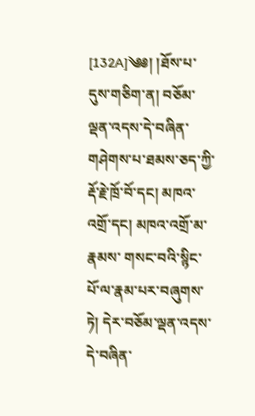[132A]༄༅། །ཐོས་པ་དུས་གཅིག་ན། བཅོམ་ལྡན་འདས་དེ་བཞིན་གཤེགས་པ་ཐམས་ཅད་ཀྱི་རྡོ་རྗེ་ཁྲོ་བོ་དང། མཁའ་འགྲོ་དང། མཁའ་འགྲོ་མ་རྣམས་ གསང་བའི་སྙིང་པོ་ལ་རྣམ་པར་བཞུགས་ཏེ། དེར་བཅོམ་ལྡན་འདས་དེ་བཞིན་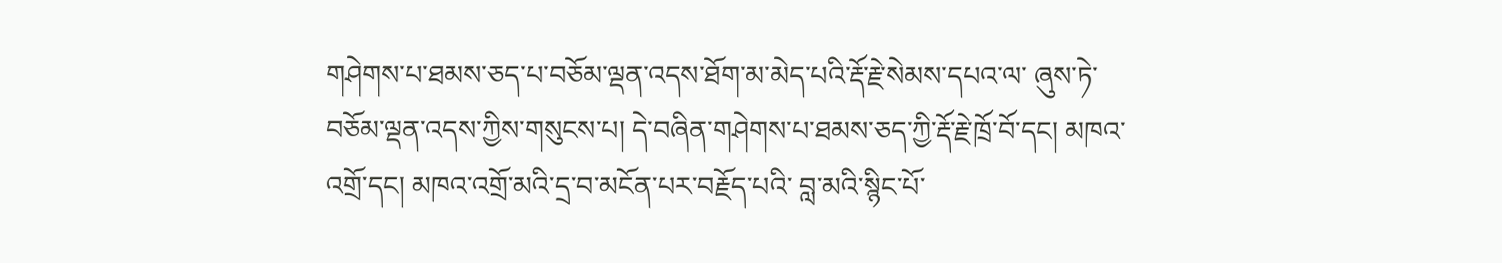གཤེགས་པ་ཐམས་ཅད་པ་བཅོམ་ལྡན་འདས་ཐོག་མ་མེད་པའི་རྡོ་རྗེ་སེམས་དཔའ་ལ་ ཞུས་ཏེ་བཅོམ་ལྡན་འདས་ཀྱིས་གསུངས་པ། དེ་བཞིན་གཤེགས་པ་ཐམས་ཅད་ཀྱི་རྡོ་རྗེ་ཁྲོ་བོ་དང། མཁའ་འགྲོ་དང། མཁའ་འགྲོ་མའི་དྲ་བ་མངོན་པར་བརྗོད་པའི་ བླ་མའི་སྙིང་པོ་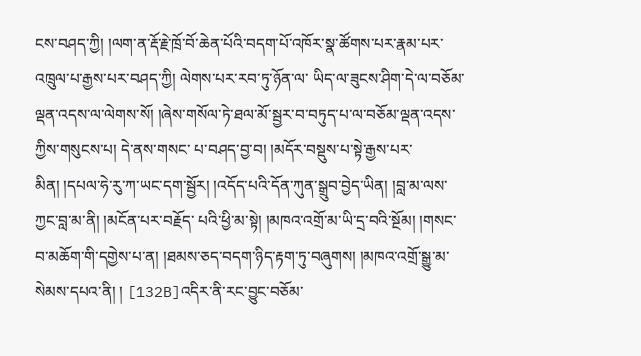ངས་བཤད་ཀྱི། །ལག་ན་རྡོ་རྗེ་ཁྲོ་བོ་ཆེན་པོའི་བདག་པོ་འཁོར་སྣ་ཚོགས་པར་རྣམ་པར་འཁྲུལ་པ་རྒྱས་པར་བཤད་ཀྱི། ལེགས་པར་རབ་ཏུ་ཉོན་ལ་ ཡིད་ལ་ཟུངས་ཤིག་དེ་ལ་བཅོམ་ལྡན་འདས་ལ་ལེགས་སོ། །ཞེས་གསོལ་ཏེ་ཐལ་མོ་སྦྱར་བ་བཏུད་པ་ལ་བཅོམ་ལྡན་འདས་ཀྱིས་གསུངས་པ། དེ་ནས་གསང་ པ་བཤད་བྱ་བ། །མདོར་བསྡུས་པ་སྟེ་རྒྱས་པར་མིན། །དཔལ་ཧེ་རུ་ཀ་ཡང་དག་སྦྱོར། །འདོད་པའི་དོན་ཀུན་སྒྲུབ་བྱེད་ཡིན། །བླ་མ་ལས་ཀྱང་བླ་མ་ནི། །མངོན་པར་བརྗོད་ པའི་ཕྱི་མ་སྟེ། །མཁའ་འགྲོ་མ་ཡི་དྲ་བའི་སྔོམ། །གསང་བ་མཆོག་གི་དགྱེས་པ་ན། །ཐམས་ཅད་བདག་ཉིད་རྟག་ཏུ་བཞུགས། །མཁའ་འགྲོ་སྒྱུ་མ་སེམས་དཔའ་ནི། ། [132B]འདིར་ནི་རང་བྱུང་བཅོམ་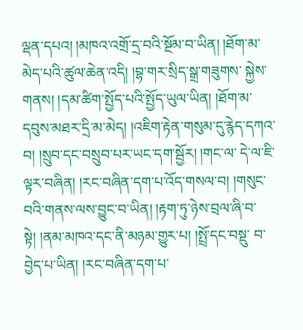ལྡན་དཔའ། །མཁའ་འགྲོ་དྲ་བའི་སྔོམ་བ་ཡིན། །ཐོག་མ་མེད་པའི་ཚུལ་ཆེན་འདི། །བྷ་གར་སྲིད་སྒྲ་གཟུགས་ སྐྱེས་གནས། །དམ་ཚིག་སྤྱོད་པའི་སྤྱོད་ཡུལ་ཡིན། །ཐོག་མ་དབུས་མཐར་དྲི་མ་མེད། །འཇིག་རྟེན་གསུམ་དུ་རྙེད་དཀའ་བ། །སྲུབ་དང་བསྲུབ་པར་ཡང་དག་སྦྱོར། །གང་ལ་ དེ་ལ་ཇི་ལྟར་བཞིན། །རང་བཞིན་དག་པ་འོད་གསལ་བ། །གསུང་བའི་གནས་ལས་བྱུང་བ་ཡིན། །རྟག་ཏུ་ཉེས་བྲལ་ཞི་བ་སྟེ། །ནམ་མཁའ་དང་ནི་མཉམ་གྱུར་པ། །སྤྲོ་དང་བསྡུ་ བ་བྱེད་པ་ཡིན། །རང་བཞིན་དག་པ་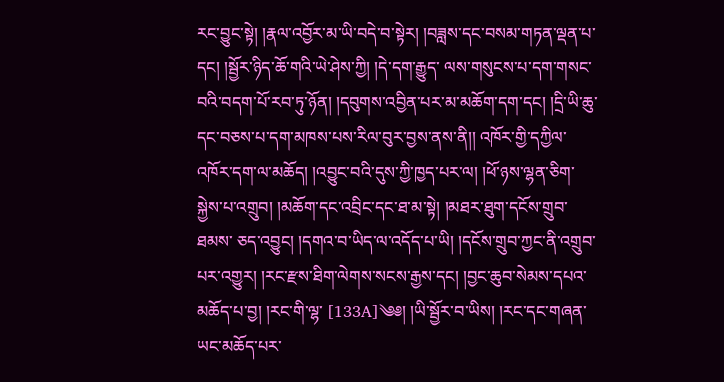རང་བྱུང་སྟེ། །རྣལ་འབྱོར་མ་ཡི་བདེ་བ་སྟེར། །བཟླས་དང་བསམ་གཏན་ལྡན་པ་དང། །སྦྱོར་ཉིད་ཆོ་གའི་ཡེ་ཤེས་ཀྱི། །དེ་དག་རྒྱུད་ ལས་གསུངས་པ་དག་གསང་བའི་བདག་པོ་རབ་ཏུ་ཉོན། །དབུགས་འབྱིན་པར་མ་མཆོག་དག་དང། །དྲི་ཡི་ཆུ་དང་བཅས་པ་དག་མཁས་པས་རིལ་བུར་བྱས་ནས་ནི།། འཁོར་གྱི་དཀྱིལ་འཁོར་དག་ལ་མཆོད། །འབྱུང་བའི་དུས་ཀྱི་ཁྱད་པར་ལ། །ཕོ་ཉས་ལྷན་ཅིག་སྐྱེས་པ་འགྲུབ། །མཆོག་དང་འབྲིང་དང་ཐ་མ་སྟེ། །མཐར་ཐུག་དངོས་གྲུབ་ཐམས་ ཅད་འབྱུང། །དགའ་བ་ཡིད་ལ་འདོད་པ་ཡི། །དངོས་གྲུབ་ཀྱང་ནི་འགྲུབ་པར་འགྱུར། །རང་རྫས་ཐིག་ལེགས་སངས་རྒྱས་དང། །བྱང་ཆུབ་སེམས་དཔའ་མཆོད་པ་བྱ། །རང་གི་ལྷ་ [133A]༄༅། །ཡི་སྦྱོར་བ་ཡིས། །རང་དང་གཞན་ཡང་མཆོད་པར་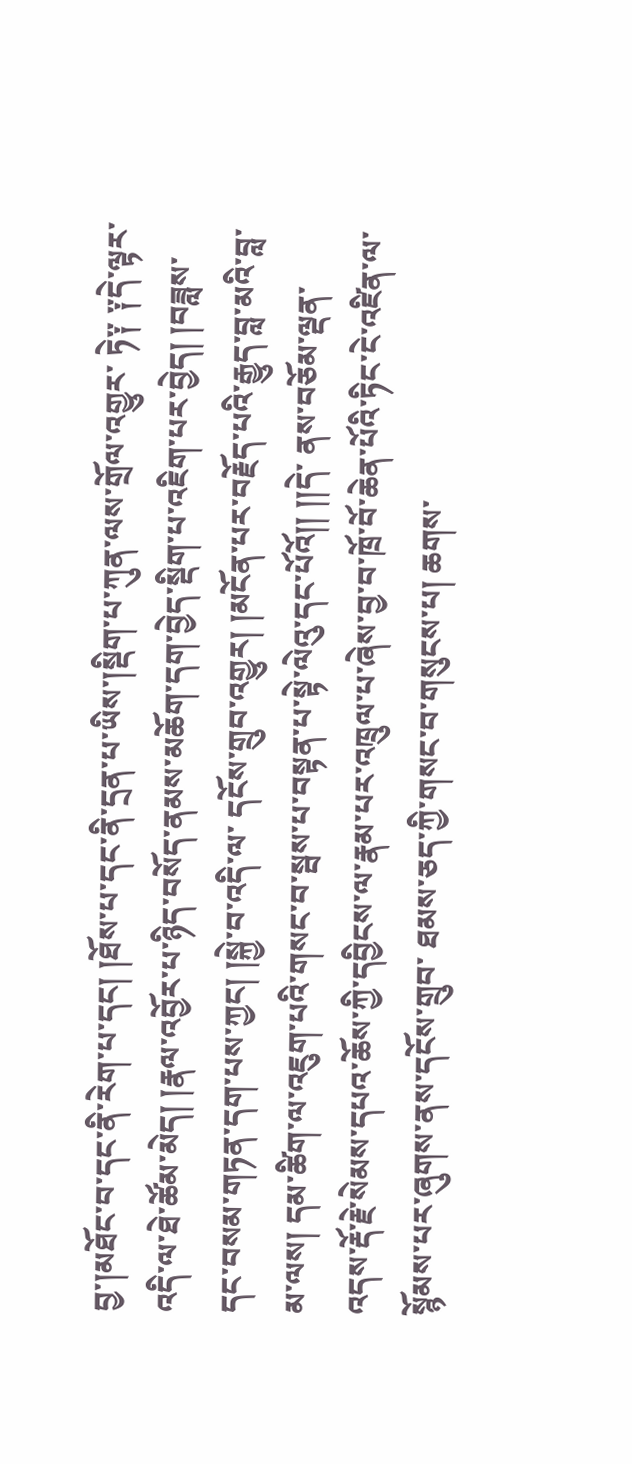བྱ་།མཐོང་བ་དང་ནི་རེག་པ་དང། །ཐོས་པ་དང་ནི་དྲན་པ་ཡིས་།སྡིག་པ་ཀུན་ལས་གྲོལ་འགྱུར་ ཏེ༑ ༑དེ་ལྟར་འདི་ལ་ཐེ་ཚོམ་མེད། །རྣལ་འབྱོར་པ་ཉིད་བསོད་ནམས་མཆོག་དག་བྱེད་སྡིག་པ་འཇིག་པར་བྱེད། །བཟླས་དང་བསམ་གཏན་དག་པས་ཀྱང། །སྐྱེ་བ་འདི་ལ་ དངོས་གྲུབ་འགྱུར། །མངོན་པར་བརྗོད་པའི་རྒྱུད་བླ་མའི་བླ་མ་ལས། དམ་ཚིག་ལ་འཇུག་པའི་གསང་བ་སྦས་པ་བསྟན་པ་སྟེ་ལེའུ་དང་པོའོ།། །།དེ་ ནས་བཅོམ་ལྡན་འདས་རྡོ་རྗེ་སེམས་དཔའ་ཆོས་ཀྱི་དབྱིངས་ལ་རྣམ་པར་འཁྲུལ་པ་ཞེས་བྱ་བ་ཁྲོ་བོ་ཆེན་པོའི་ཏིང་ངེ་འཛིན་ལ་སྙོམས་པར་ཞུགས་ནས་དངོས་གྲུབ་ ཐམས་ཅད་ཀྱི་གསང་བ་གསུངས་པ། ཆགས་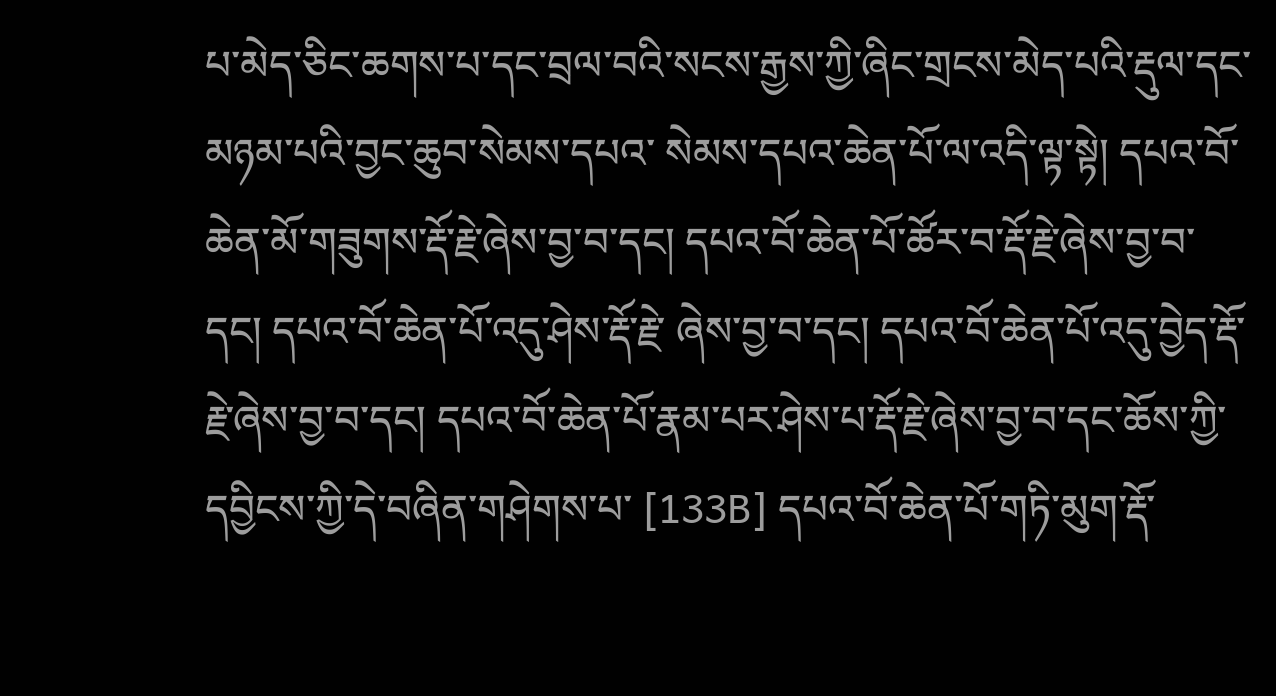པ་མེད་ཅིང་ཆགས་པ་དང་བྲལ་བའི་སངས་རྒྱས་ཀྱི་ཞིང་གྲངས་མེད་པའི་རྡུལ་དང་མཉམ་པའི་བྱང་ཆུབ་སེམས་དཔའ་ སེམས་དཔའ་ཆེན་པོ་ལ་འདི་ལྟ་སྟེ། དཔའ་བོ་ཆེན་མོ་གཟུགས་རྡོ་རྗེ་ཞེས་བྱ་བ་དང། དཔའ་བོ་ཆེན་པོ་ཚོར་བ་རྡོ་རྗེ་ཞེས་བྱ་བ་དང། དཔའ་བོ་ཆེན་པོ་འདུ་ཤེས་རྡོ་རྗེ་ ཞེས་བྱ་བ་དང། དཔའ་བོ་ཆེན་པོ་འདུ་བྱེད་རྡོ་རྗེ་ཞེས་བྱ་བ་དང། དཔའ་བོ་ཆེན་པོ་རྣམ་པར་ཤེས་པ་རྡོ་རྗེ་ཞེས་བྱ་བ་དང་ཆོས་ཀྱི་དབྱིངས་ཀྱི་དེ་བཞིན་གཤེགས་པ་ [133B] དཔའ་བོ་ཆེན་པོ་གཏི་མུག་རྡོ་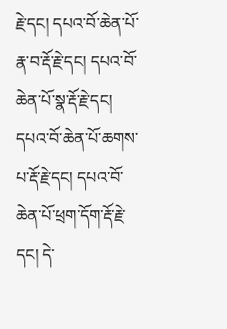རྗེ་དང། དཔའ་བོ་ཆེན་པོ་རྣ་བ་རྡོ་རྗེ་དང། དཔའ་བོ་ཆེན་པོ་སྣ་རྡོ་རྗེ་དང། དཔའ་བོ་ཆེན་པོ་ཆགས་ པ་རྡོ་རྗེ་དང། དཔའ་བོ་ཆེན་པོ་ཕྲག་དོག་རྡོ་རྗེ་དང། དེ་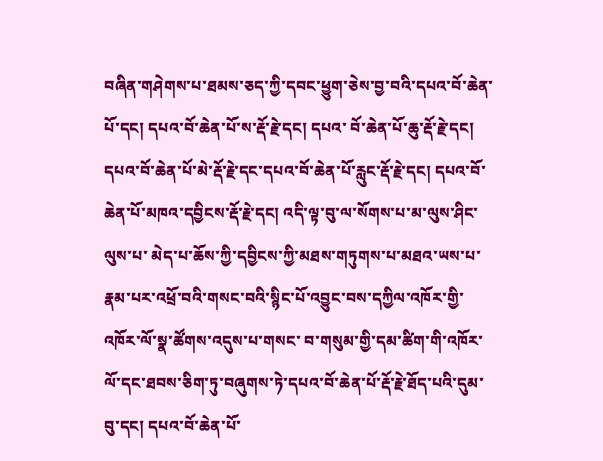བཞིན་གཤེགས་པ་ཐམས་ཅད་ཀྱི་དབང་ཕྱུག་ཅེས་བྱ་བའི་དཔའ་བོ་ཆེན་པོ་དང། དཔའ་བོ་ཆེན་པོ་ས་རྡོ་རྗེ་དང། དཔའ་ བོ་ཆེན་པོ་ཆུ་རྡོ་རྗེ་དང། དཔའ་བོ་ཆེན་པོ་མེ་རྡོ་རྗེ་དང་དཔའ་བོ་ཆེན་པོ་རླུང་རྡོ་རྗེ་དང། དཔའ་བོ་ཆེན་པོ་མཁའ་དབྱིངས་རྡོ་རྗེ་དང། འདི་ལྟ་བུ་ལ་སོགས་པ་མ་ལུས་ཤིང་ལུས་པ་ མེད་པ་ཆོས་ཀྱི་དབྱིངས་ཀྱི་མཐས་གཏུགས་པ་མཐའ་ཡས་པ་རྣམ་པར་འཕྲོ་བའི་གསང་བའི་སྙིང་པོ་འབྱུང་བས་དཀྱིལ་འཁོར་གྱི་འཁོར་ལོ་སྣ་ཚོགས་འདུས་པ་གསང་ བ་གསུམ་གྱི་དམ་ཚིག་གི་འཁོར་ལོ་དང་ཐབས་ཅིག་ཏུ་བཞུགས་ཏེ་དཔའ་བོ་ཆེན་པོ་རྡོ་རྗེ་ཐོད་པའི་དུམ་བུ་དང། དཔའ་བོ་ཆེན་པོ་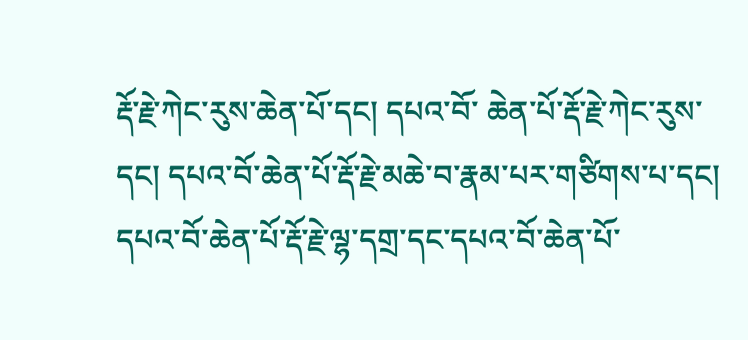རྡོ་རྗེ་ཀེང་རུས་ཆེན་པོ་དང། དཔའ་བོ་ ཆེན་པོ་རྡོ་རྗེ་ཀེང་རུས་དང། དཔའ་བོ་ཆེན་པོ་རྡོ་རྗེ་མཆེ་བ་རྣམ་པར་གཙིགས་པ་དང། དཔའ་བོ་ཆེན་པོ་རྡོ་རྗེ་ལྷ་དགྲ་དང་དཔའ་བོ་ཆེན་པོ་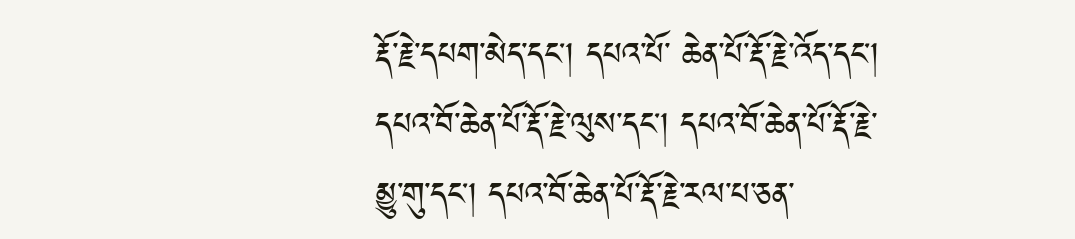རྡོ་རྗེ་དཔག་མེད་དང། དཔའ་པོ་ ཆེན་པོ་རྡོ་རྗེ་འོད་དང། དཔའ་བོ་ཆེན་པོ་རྡོ་རྗེ་ལུས་དང། དཔའ་བོ་ཆེན་པོ་རྡོ་རྗེ་མྱུ་གུ་དང། དཔའ་བོ་ཆེན་པོ་རྡོ་རྗེ་རལ་པ་ཅན་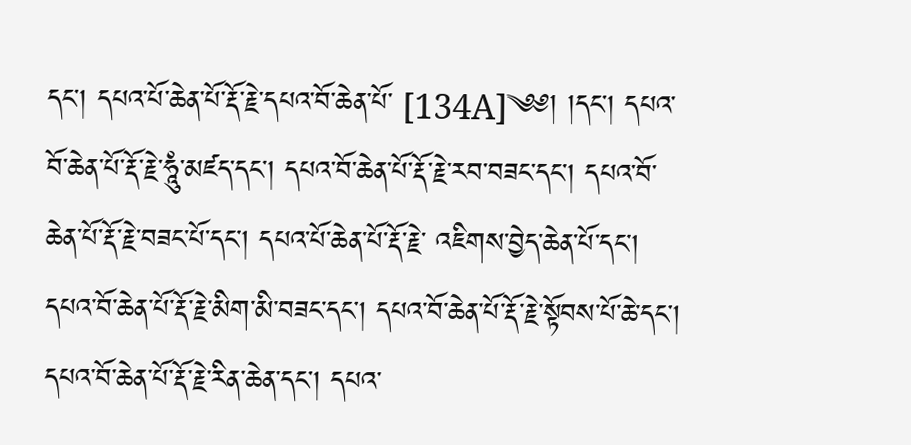དང། དཔའ་པོ་ཆེན་པོ་རྡོ་རྗེ་དཔའ་བོ་ཆེན་པོ་ [134A]༄༅། །དང། དཔའ་བོ་ཆེན་པོ་རྡོ་རྗེ་ཧཱུཾ་མཛད་དང། དཔའ་བོ་ཆེན་པོ་རྡོ་རྗེ་རབ་བཟང་དང། དཔའ་བོ་ཆེན་པོ་རྡོ་རྗེ་བཟང་པོ་དང། དཔའ་པོ་ཆེན་པོ་རྡོ་རྗེ་ འཇིགས་བྱེད་ཆེན་པོ་དང། དཔའ་བོ་ཆེན་པོ་རྡོ་རྗེ་མིག་མི་བཟང་དང། དཔའ་བོ་ཆེན་པོ་རྡོ་རྗེ་སྟོབས་པོ་ཆེ་དང། དཔའ་བོ་ཆེན་པོ་རྡོ་རྗེ་རིན་ཆེན་དང། དཔའ་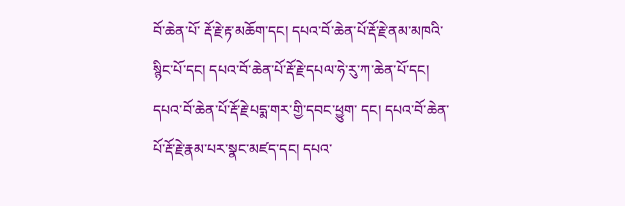བོ་ཆེན་པོ་ རྡོ་རྗེ་རྟ་མཆོག་དང། དཔའ་བོ་ཆེན་པོ་རྡོ་རྗེ་ནམ་མཁའི་སྙིང་པོ་དང། དཔའ་བོ་ཆེན་པོ་རྡོ་རྗེ་དཔལ་ཧེ་རུ་ཀ་ཆེན་པོ་དང། དཔའ་བོ་ཆེན་པོ་རྡོ་རྗེ་པདྨ་གར་གྱི་དབང་ཕྱུག་ དང། དཔའ་བོ་ཆེན་པོ་རྡོ་རྗེ་རྣམ་པར་སྣང་མཛད་དང། དཔའ་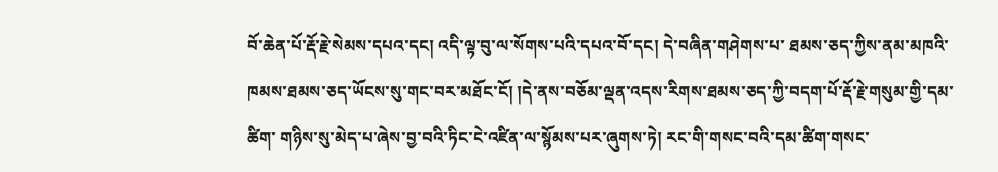བོ་ཆེན་པོ་རྡོ་རྗེ་སེམས་དཔའ་དང། འདི་ལྟ་བུ་ལ་སོགས་པའི་དཔའ་བོ་དང། དེ་བཞིན་གཤེགས་པ་ ཐམས་ཅད་ཀྱིས་ནམ་མཁའི་ཁམས་ཐམས་ཅད་ཡོངས་སུ་གང་བར་མཐོང་ངོ། །དེ་ནས་བཅོམ་ལྡན་འདས་རིགས་ཐམས་ཅད་ཀྱི་བདག་པོ་རྡོ་རྗེ་གསུམ་གྱི་དམ་ཚིག་ གཉིས་སུ་མེད་པ་ཞེས་བྱ་བའི་ཏིང་ངེ་འཛིན་ལ་སྙོམས་པར་ཞུགས་ཏེ། རང་གི་གསང་བའི་དམ་ཚིག་གསང་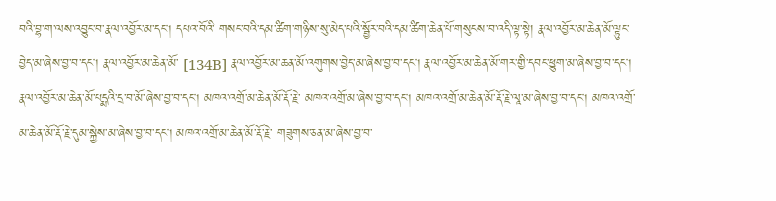བའི་བྷ་ག་ལས་འབྱུང་བ་རྣལ་འབྱོར་མ་དང། དཔའ་བོའི་ གསང་བའི་དམ་ཚིག་གཉིས་སུ་མེད་པའི་སྦྱོར་བའི་དམ་ཚིག་ཆེན་པོ་གསུངས་བ་འདི་ལྟ་སྟེ། རྣལ་འབྱོར་མ་ཆེན་མོ་ལྟུང་བྱེད་མ་ཞེས་བྱ་བ་དང། རྣལ་འབྱོར་མ་ཆེན་མོ་ [134B] རྣལ་འབྱོར་མ་ཆན་མོ་འགུགས་བྱེད་མ་ཞེས་བྱ་བ་དང། རྣལ་འབྱོར་མ་ཆེན་མོ་གར་གྱི་དབང་ཕྱུག་མ་ཞེས་བྱ་བ་དང། རྣལ་འབྱོར་མ་ཆེན་མོ་པདྨའི་དྲ་བ་མོ་ཞེས་བྱ་བ་དང། མཁའ་འགྲོ་མ་ཆེན་མོ་རྡོ་རྗེ་ མཁའ་འགྲོ་མ་ཞེས་བྱ་བ་དང། མཁའ་འགྲོ་མ་ཆེན་མོ་རྡོ་རྗེ་ལཱ་མ་ཞེས་བྱ་བ་དང། མཁའ་འགྲོ་མ་ཆེན་མོ་རྡོ་རྗེ་དུམ་སྐྱེས་མ་ཞེས་བྱ་བ་དང། མཁའ་འགྲོ་མ་ཆེན་མོ་རྡོ་རྗེ་ གཟུགས་ཅན་མ་ཞེས་བྱ་བ་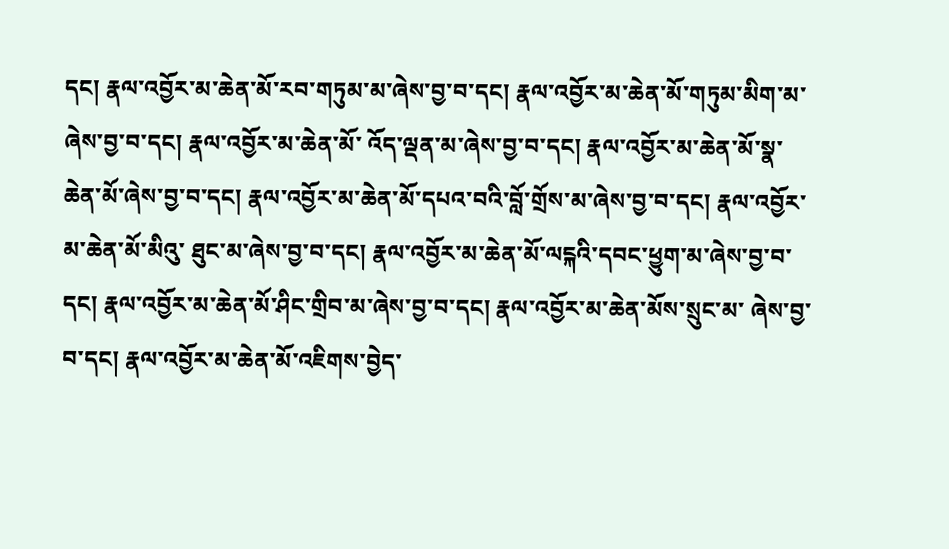དང། རྣལ་འབྱོར་མ་ཆེན་མོ་རབ་གཏུམ་མ་ཞེས་བྱ་བ་དང། རྣལ་འབྱོར་མ་ཆེན་མོ་གཏུམ་མིག་མ་ཞེས་བྱ་བ་དང། རྣལ་འབྱོར་མ་ཆེན་མོ་ འོད་ལྡན་མ་ཞེས་བྱ་བ་དང། རྣལ་འབྱོར་མ་ཆེན་མོ་སྣ་ཆེན་མོ་ཞེས་བྱ་བ་དང། རྣལ་འབྱོར་མ་ཆེན་མོ་དཔའ་བའི་བློ་གྲོས་མ་ཞེས་བྱ་བ་དང། རྣལ་འབྱོར་མ་ཆེན་མོ་མིའུ་ ཐུང་མ་ཞེས་བྱ་བ་དང། རྣལ་འབྱོར་མ་ཆེན་མོ་ལངྐའི་དབང་ཕྱུག་མ་ཞེས་བྱ་བ་དང། རྣལ་འབྱོར་མ་ཆེན་མོ་ཤིང་གྲིབ་མ་ཞེས་བྱ་བ་དང། རྣལ་འབྱོར་མ་ཆེན་མོས་སྲུང་མ་ ཞེས་བྱ་བ་དང། རྣལ་འབྱོར་མ་ཆེན་མོ་འཇིགས་བྱེད་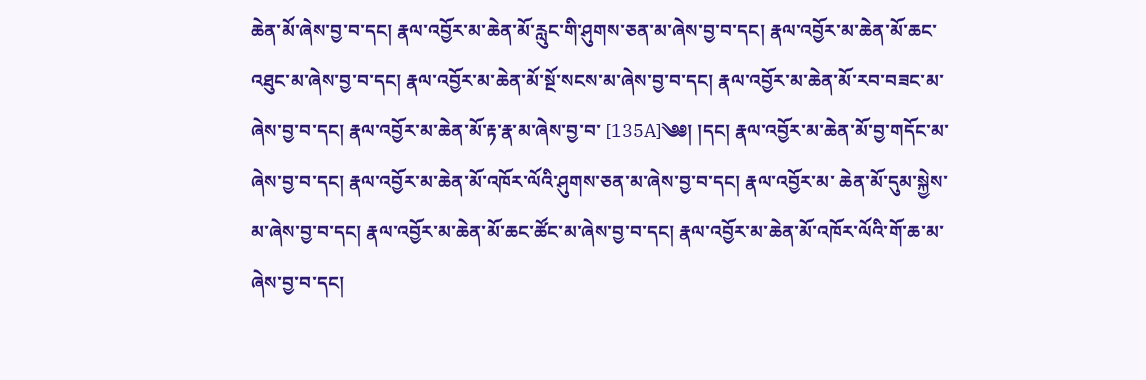ཆེན་མོ་ཞེས་བྱ་བ་དང། རྣལ་འབྱོར་མ་ཆེན་མོ་རླུང་གི་ཤུགས་ཅན་མ་ཞེས་བྱ་བ་དང། རྣལ་འབྱོར་མ་ཆེན་མོ་ཆང་ འཐུང་མ་ཞེས་བྱ་བ་དང། རྣལ་འབྱོར་མ་ཆེན་མོ་སྔོ་སངས་མ་ཞེས་བྱ་བ་དང། རྣལ་འབྱོར་མ་ཆེན་མོ་རབ་བཟང་མ་ཞེས་བྱ་བ་དང། རྣལ་འབྱོར་མ་ཆེན་མོ་རྟ་རྣ་མ་ཞེས་བྱ་བ་ [135A]༄༅། །དང། རྣལ་འབྱོར་མ་ཆེན་མོ་བྱ་གདོང་མ་ཞེས་བྱ་བ་དང། རྣལ་འབྱོར་མ་ཆེན་མོ་འཁོར་ལོའི་ཤུགས་ཅན་མ་ཞེས་བྱ་བ་དང། རྣལ་འབྱོར་མ་ ཆེན་མོ་དུམ་སྐྱེས་མ་ཞེས་བྱ་བ་དང། རྣལ་འབྱོར་མ་ཆེན་མོ་ཆང་ཚོང་མ་ཞེས་བྱ་བ་དང། རྣལ་འབྱོར་མ་ཆེན་མོ་འཁོར་ལོའི་གོ་ཆ་མ་ཞེས་བྱ་བ་དང།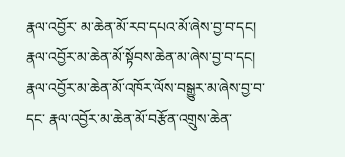རྣལ་འབྱོར་ མ་ཆེན་མོ་རབ་དཔའ་མོ་ཞེས་བྱ་བ་དང། རྣལ་འབྱོར་མ་ཆེན་མོ་སྟོབས་ཆེན་མ་ཞེས་བྱ་བ་དང། རྣལ་འབྱོར་མ་ཆེན་མོ་འཁོར་ལོས་བསྒྱུར་མ་ཞེས་བྱ་བ་དང་ རྣལ་འབྱོར་མ་ཆེན་མོ་བརྩོན་འགྲུས་ཆེན་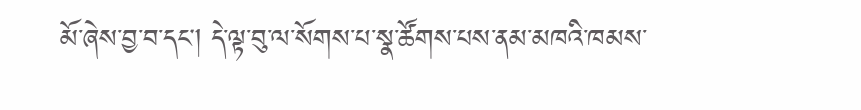མོ་ཞེས་བྱ་བ་དང། དེ་ལྟ་བུ་ལ་སོགས་པ་སྣ་ཚོགས་པས་ནམ་མཁའི་ཁམས་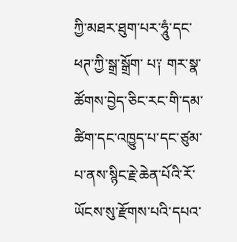ཀྱི་མཐར་ཐུག་པར་ཧཱུཾ་དང་ཕཊ་ཀྱི་སྒྲ་སྒྲོག་ པ༑ གར་སྣ་ཚོགས་བྱེད་ཅིང་རང་གི་དམ་ཚིག་དང་འཁྱུད་པ་དང་ཙུམ་པ་ནས་སྙིང་རྗེ་ཆེན་པོའི་རོ་ཡོངས་སུ་རྫོགས་པའི་དཔའ་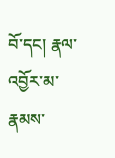བོ་དང། རྣལ་འབྱོར་མ་རྣམས་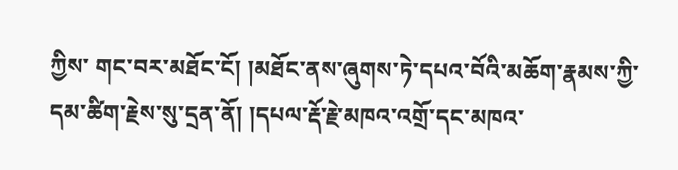ཀྱིས་ གང་བར་མཐོང་ངོ། །མཐོང་ནས་ཞུགས་ཏེ་དཔའ་བོའི་མཆོག་རྣམས་ཀྱི་དམ་ཚིག་རྗེས་སུ་དྲན་ནོ། །དཔལ་རྡོ་རྗེ་མཁའ་འགྲོ་དང་མཁའ་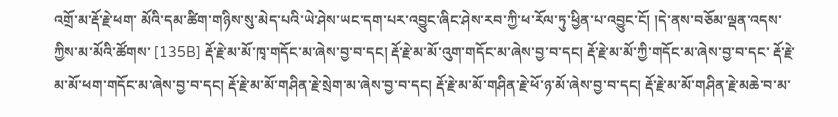འགྲོ་མ་རྡོ་རྗེ་ཕག་ མོའི་དམ་ཚིག་གཉིས་སུ་མེད་པའི་ཡེ་ཤེས་ཡང་དག་པར་འབྱུང་ཞིང་ཤེས་རབ་ཀྱི་ཕ་རོལ་ཏུ་ཕྱིན་པ་འབྱུང་ངོ། །དེ་ནས་བཅོམ་ལྡན་འདས་ཀྱིས་མ་མོའི་ཚོགས་ [135B] རྡོ་རྗེ་མ་མོ་ཁྭ་གདོང་མ་ཞེས་བྱ་བ་དང། རྡོ་རྗེ་མ་མོ་འུག་གདོང་མ་ཞེས་བྱ་བ་དང། རྡོ་རྗེ་མ་མོ་ཀྱི་གདོང་མ་ཞེས་བྱ་བ་དང་ རྡོ་རྗེ་མ་མོ་ཕག་གདོང་མ་ཞེས་བྱ་བ་དང། རྡོ་རྗེ་མ་མོ་གཤིན་རྗེ་སྲེག་མ་ཞེས་བྱ་བ་དང། རྡོ་རྗེ་མ་མོ་གཤིན་རྗེ་ཕོ་ཉ་མོ་ཞེས་བྱ་བ་དང། རྡོ་རྗེ་མ་མོ་གཤིན་རྗེ་མཆེ་བ་མ་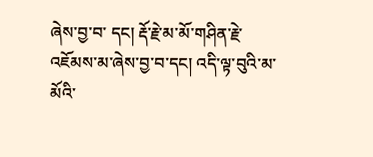ཞེས་བྱ་བ་ དང། རྡོ་རྗེ་མ་མོ་གཤིན་རྗེ་འཇོམས་མ་ཞེས་བྱ་བ་དང། འདི་ལྟ་བུའི་མ་མོའི་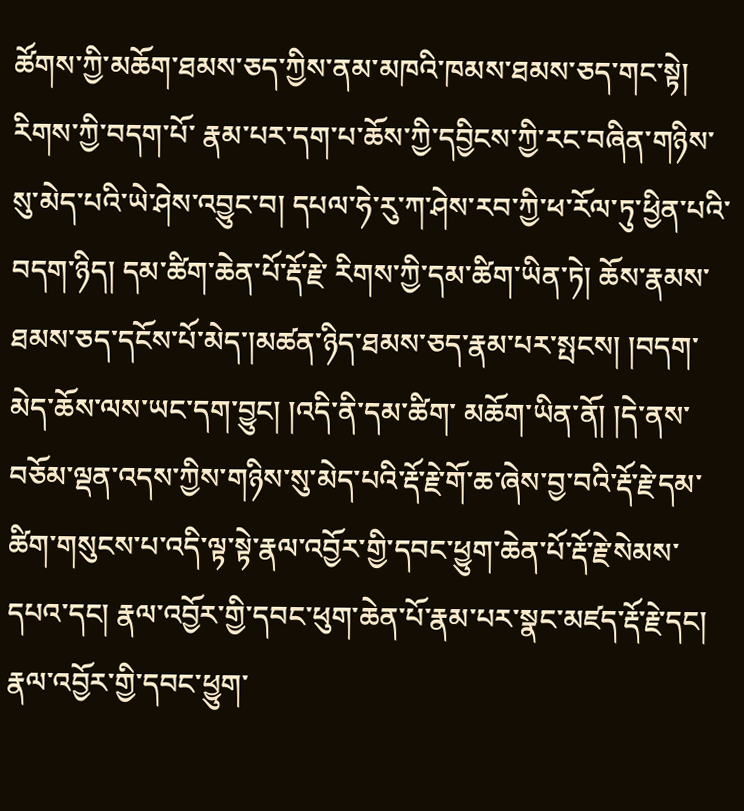ཚོགས་ཀྱི་མཆོག་ཐམས་ཅད་ཀྱིས་ནམ་མཁའི་ཁམས་ཐམས་ཅད་གང་སྟེ། རིགས་ཀྱི་བདག་པོ་ རྣམ་པར་དག་པ་ཆོས་ཀྱི་དབྱིངས་ཀྱི་རང་བཞིན་གཉིས་སུ་མེད་པའི་ཡེ་ཤེས་འབྱུང་བ། དཔལ་ཧེ་རུ་ཀ་ཤེས་རབ་ཀྱི་ཕ་རོལ་ཏུ་ཕྱིན་པའི་བདག་ཉིད། དམ་ཚིག་ཆེན་པོ་རྡོ་རྗེ་ རིགས་ཀྱི་དམ་ཚིག་ཡིན་ཏེ། ཆོས་རྣམས་ཐམས་ཅད་དངོས་པོ་མེད་།མཚན་ཉིད་ཐམས་ཅད་རྣམ་པར་སྤངས། །བདག་མེད་ཆོས་ལས་ཡང་དག་བྱུང། །འདི་ནི་དམ་ཚིག་ མཆོག་ཡིན་ནོ། །དེ་ནས་བཅོམ་ལྡན་འདས་ཀྱིས་གཉིས་སུ་མེད་པའི་རྡོ་རྗེ་གོ་ཆ་ཞེས་བྱ་བའི་རྡོ་རྗེ་དམ་ཚིག་གསུངས་པ་འདི་ལྟ་སྟེ་རྣལ་འབྱོར་གྱི་དབང་ཕྱུག་ཆེན་པོ་རྡོ་རྗེ་སེམས་ དཔའ་དང། རྣལ་འབྱོར་གྱི་དབང་ཕུག་ཆེན་པོ་རྣམ་པར་སྣང་མཛད་རྡོ་རྗེ་དང། རྣལ་འབྱོར་གྱི་དབང་ཕྱུག་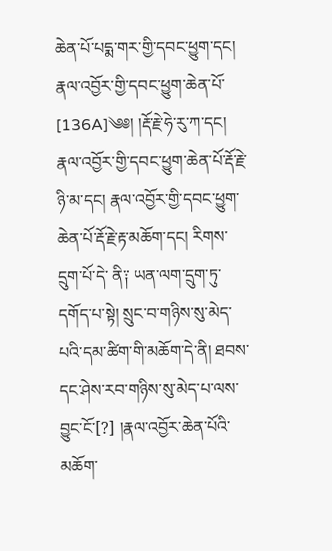ཆེན་པོ་པདྨ་གར་གྱི་དབང་ཕྱུག་དང། རྣལ་འབྱོར་གྱི་དབང་ཕྱུག་ཆེན་པོ་ [136A]༄༅། །རྡོ་རྗེ་ཧེ་རུ་ཀ་དང། རྣལ་འབྱོར་གྱི་དབང་ཕྱུག་ཆེན་པོ་རྡོ་རྗེ་ཉི་མ་དང། རྣལ་འབྱོར་གྱི་དབང་ཕྱུག་ཆེན་པོ་རྡོ་རྗེ་རྟ་མཆོག་དང། རིགས་དྲུག་པོ་དེ་ ནི༑ ཡན་ལག་དྲུག་ཏུ་དགོད་པ་སྟེ། སྲུང་བ་གཉིས་སུ་མེད་པའི་དམ་ཚིག་གི་མཆོག་དེ་ནི། ཐབས་དང་ཤེས་རབ་གཉིས་སུ་མེད་པ་ལས་བྱུང་ངོ་[?] །རྣལ་འབྱོར་ཆེན་པོའི་ མཆོག་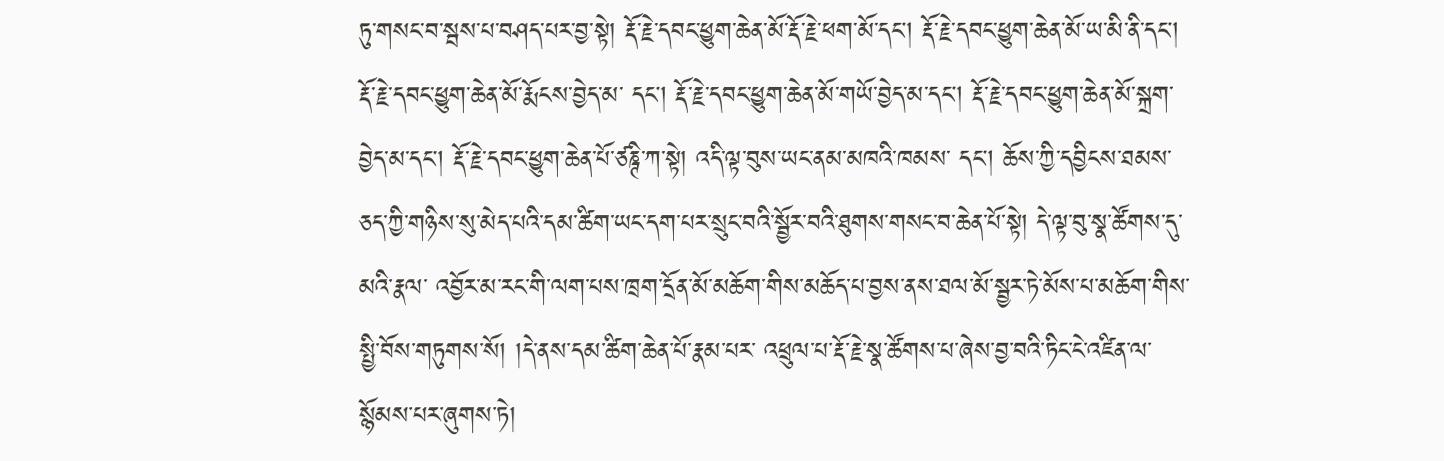ཏུ་གསང་བ་སྦས་པ་བཤད་པར་བྱ་སྟེ། རྡོ་རྗེ་དབང་ཕྱུག་ཆེན་མོ་རྡོ་རྗེ་ཕག་མོ་དང། རྡོ་རྗེ་དབང་ཕྱུག་ཆེན་མོ་ཡ་མི་ནི་དང། རྡོ་རྗེ་དབང་ཕྱུག་ཆེན་མོ་རྨོངས་བྱེད་མ་ དང། རྡོ་རྗེ་དབང་ཕྱུག་ཆེན་མོ་གཡོ་བྱེད་མ་དང། རྡོ་རྗེ་དབང་ཕྱུག་ཆེན་མོ་སྐྲག་བྱེད་མ་དང། རྡོ་རྗེ་དབང་ཕྱུག་ཆེན་པོ་ཙཎྚི་ཀ་སྟེ། འདི་ལྟ་བུས་ཡང་ནམ་མཁའི་ཁམས་ དང། ཆོས་ཀྱི་དབྱིངས་ཐམས་ཅད་ཀྱི་གཉིས་སུ་མེད་པའི་དམ་ཚིག་ཡང་དག་པར་སྲུང་བའི་སྦྱོར་བའི་ཐུགས་གསང་བ་ཆེན་པོ་སྟེ། དེ་ལྟ་བུ་སྣ་ཚོགས་དུ་མའི་རྣལ་ འབྱོར་མ་རང་གི་ལག་པས་ཁྲག་དྲོན་མོ་མཆོག་གིས་མཆོད་པ་བྱས་ནས་ཐལ་མོ་སྦྱར་ཏེ་མོས་པ་མཆོག་གིས་སྤྱི་བོས་གཏུགས་སོ། །དེ་ནས་དམ་ཚིག་ཆེན་པོ་རྣམ་པར་ འཕྲུལ་པ་རྡོ་རྗེ་སྣ་ཚོགས་པ་ཞེས་བྱ་བའི་ཏིང་ངེ་འཛིན་ལ་སྙོམས་པར་ཞུགས་ཏེ།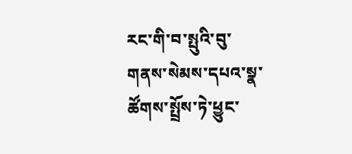རང་གི་བ་སྤུའི་བུ་གནས་སེམས་དཔའ་སྣ་ཚོགས་སྤྲོས་ཏེ་ཕྱུང་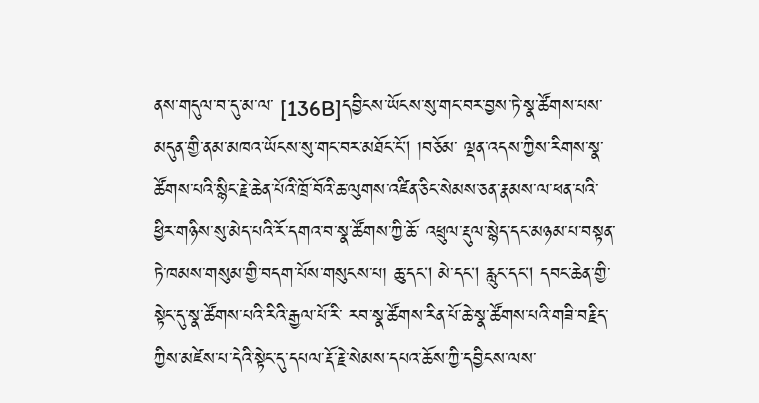ནས་གདུལ་བ་དུ་མ་ལ་ [136B]དབྱིངས་ཡོངས་སུ་གང་བར་བྱས་ཏེ་སྣ་ཚོགས་པས་མདུན་གྱི་ནམ་མཁའ་ཡོངས་སུ་གང་བར་མཐོང་ངོ། །བཅོམ་ ལྡན་འདས་ཀྱིས་རིགས་སྣ་ཚོགས་པའི་སྙིང་རྗེ་ཆེན་པོའི་ཁྲོ་བོའི་ཆ་ལུགས་འཛིན་ཅིང་སེམས་ཅན་རྣམས་ལ་ཕན་པའི་ཕྱིར་གཉིས་སུ་མེད་པའི་རོ་དགའ་བ་སྣ་ཚོགས་ཀྱི་ཆོ་ འཕྲུལ་རྡུལ་སྙེད་དང་མཉམ་པ་བསྟན་ཏེ་ཁམས་གསུམ་གྱི་བདག་པོས་གསུངས་པ། ཆུ་དང། མེ་དང། རླུང་དང། དབང་ཆེན་གྱི་སྟེང་དུ་སྣ་ཚོགས་པའི་རིའི་རྒྱལ་པོ་རི་ རབ་སྣ་ཚོགས་རིན་པོ་ཆེ་སྣ་ཚོགས་པའི་གཟི་བརྗིད་ཀྱིས་མཛེས་པ་དེའི་སྟེང་དུ་དཔལ་རྡོ་རྗེ་སེམས་དཔའ་ཆོས་ཀྱི་དབྱིངས་ལས་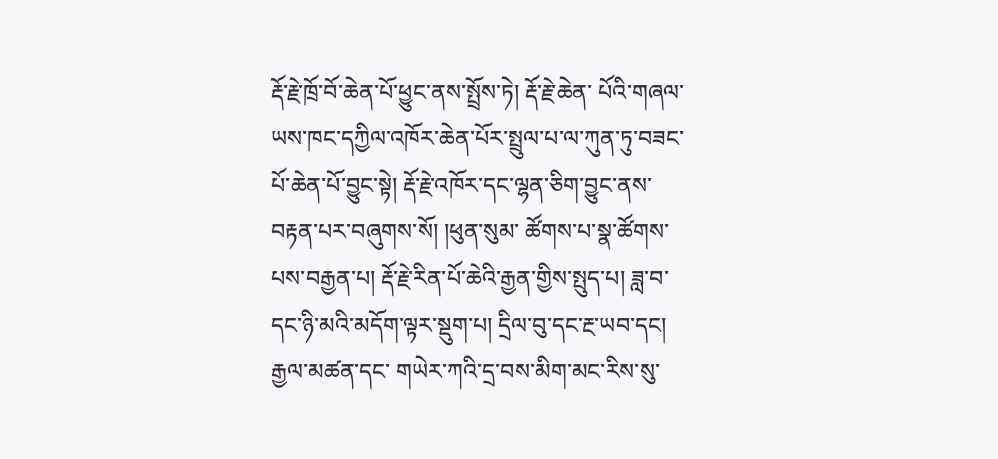རྡོ་རྗེ་ཁྲོ་བོ་ཆེན་པོ་ཕྱུང་ནས་སྤྲོས་ཏེ། རྡོ་རྗེ་ཆེན་ པོའི་གཞལ་ཡས་ཁང་དཀྱིལ་འཁོར་ཆེན་པོར་སྤྲུལ་པ་ལ་ཀུན་ཏུ་བཟང་པོ་ཆེན་པོ་བྱུང་སྟེ། རྡོ་རྗེ་འཁོར་དང་ལྷན་ཅིག་བྱུང་ནས་བརྟན་པར་བཞུགས་སོ། །ཕུན་སུམ་ ཚོགས་པ་སྣ་ཚོགས་པས་བརྒྱན་པ། རྡོ་རྗེ་རིན་པོ་ཆེའི་རྒྱན་གྱིས་སྤུད་པ། ཟླ་བ་དང་ཉི་མའི་མདོག་ལྟར་སྡུག་པ། དྲིལ་བུ་དང་རྔ་ཡབ་དང། རྒྱལ་མཚན་དང་ གཡེར་ཀའི་དྲ་བས་མིག་མང་རིས་སུ་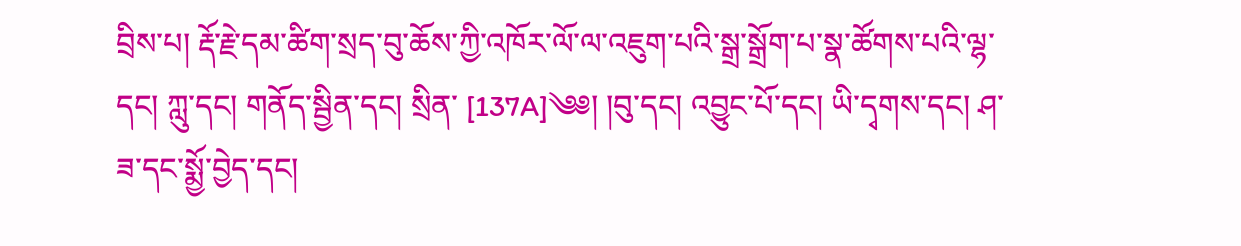བྲིས་པ། རྡོ་རྗེ་དམ་ཚིག་སྲད་བུ་ཆོས་ཀྱི་འཁོར་ལོ་ལ་འཇུག་པའི་སྒྲ་སྒྲོག་པ་སྣ་ཚོགས་པའི་ལྷ་དང། ཀླུ་དང། གནོད་སྦྱིན་དང། སྲིན་ [137A]༄༅། །བུ་དང། འབྱུང་པོ་དང། ཡི་དྭགས་དང། ཤ་ཟ་དང་སྨྱོ་བྱེད་དང།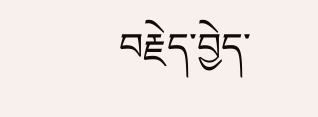བརྗེད་བྱེད་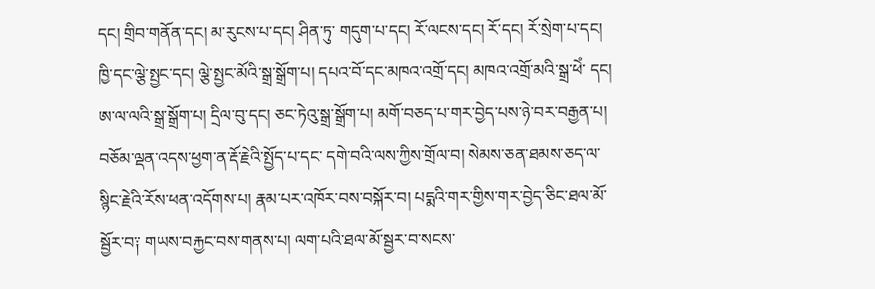དང། གྲིབ་གནོན་དང། མ་རུངས་པ་དང། ཤིན་ཏུ་ གདུག་པ་དང། རོ་ལངས་དང། རོ་དང། རོ་སྲེག་པ་དང། ཁྱི་དང་ལྕེ་སྤྱང་དང། ལྕེ་སྤྱང་མོའི་སྒྲ་སྒྲོག་པ། དཔའ་བོ་དང་མཁའ་འགྲོ་དང། མཁའ་འགྲོ་མའི་སྒྲ་ཕེཾ་ དང། ཨ་ལ་ལའི་སྒྲ་སྒྲོག་པ། དྲིལ་བུ་དང། ཅང་ཏེའུ་སྒྲ་སྒྲོག་པ། མགོ་བཅད་པ་གར་བྱེད་པས་ཉེ་བར་བརྒྱན་པ། བཅོམ་ལྡན་འདས་ཕྱག་ན་རྡོ་རྗེའི་སྤྱོད་པ་དང་ དགེ་བའི་ལས་ཀྱིས་གྲོལ་བ། སེམས་ཅན་ཐམས་ཅད་ལ་སྙིང་རྗེའི་རོས་ཕན་འདོགས་པ། རྣམ་པར་འཁོར་བས་བསྐོར་བ། པདྨའི་གར་གྱིས་གར་བྱེད་ཅིང་ཐལ་མོ་ སྦྱོར་བ༑ གཡས་བརྐྱང་བས་གནས་པ། ལག་པའི་ཐལ་མོ་སྦྱར་བ་སངས་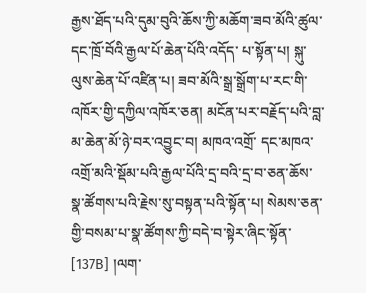རྒྱས་ཐོད་པའི་དུམ་བུའི་ཆོས་ཀྱི་མཆོག་ཟབ་མོའི་ཚུལ་དང་ཁྲོ་བོའི་རྒྱལ་པོ་ཆེན་པོའི་འདོད་ པ་སྟོན་པ། སྐུ་ལུས་ཆེན་པོ་འཛིན་པ། ཟབ་མོའི་སྒྲ་སྒྲོག་པ་རང་གི་འཁོར་གྱི་དཀྱིལ་འཁོར་ཅན། མངོན་པར་བརྗོད་པའི་བླ་མ་ཆེན་མོ་ཉེ་བར་འབྱུང་བ། མཁའ་འགྲོ་ དང་མཁའ་འགྲོ་མའི་སྡོམ་པའི་རྒྱལ་པོའི་དྲ་བའི་དྲ་བ་ཅན་ཆོས་སྣ་ཚོགས་པའི་རྗེས་སུ་བསྟན་པའི་སྟོན་པ། སེམས་ཅན་གྱི་བསམ་པ་སྣ་ཚོགས་ཀྱི་བདེ་བ་སྟེར་ཞིང་སྟོན་ [137B] །ལག་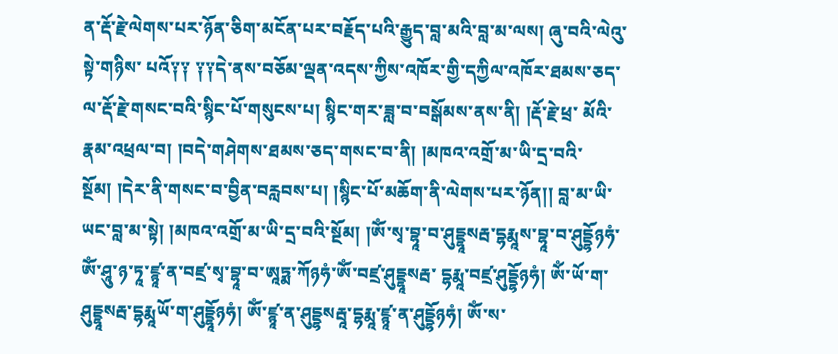ན་རྡོ་རྗེ་ལེགས་པར་ཉོན་ཅིག་མངོན་པར་བརྗོད་པའི་རྒྱུད་བླ་མའི་བླ་མ་ལས། ཞུ་བའི་ལེའུ་སྟེ་གཉིས་ པའོ༑༑ ༑༑དེ་ནས་བཅོམ་ལྡན་འདས་ཀྱིས་འཁོར་གྱི་དཀྱིལ་འཁོར་ཐམས་ཅད་ལ་རྡོ་རྗེ་གསང་བའི་སྙིང་པོ་གསུངས་པ། སྙིང་གར་ཟླ་བ་བསྒོམས་ནས་ནི། །རྡོ་རྗེ་ཕྲ་ མོའི་རྣམ་འཕྲལ་བ། །བདེ་གཤེགས་ཐམས་ཅད་གསང་བ་ནི། །མཁའ་འགྲོ་མ་ཡི་དྲ་བའི་སྔོམ། །དེར་ནི་གསང་བ་བྱིན་བརླབས་པ། །སྙིང་པོ་མཆོག་ནི་ལེགས་པར་ཉོན།། བླ་མ་ཡི་ཡང་བླ་མ་སྟེ། །མཁའ་འགྲོ་མ་ཡི་དྲ་བའི་སྔོམ། །ཨོཾ་སྭ་བྷཱ་བ་ཤུདྡྷཱསརྦ་དྷརྨཱས་བྷཱ་བ་ཤུདྡྷོཉཧཾ་ཨོཾ་ཤཱུ་ཉ་ཏཱ་ཛྙཱ་ན་བཛྲ་སྭ་བྷཱ་བ་ཨཱཏྨ་ཀོཉཧཾ་ཨོཾ་བཛྲ་ཤུདྡྷཱསརྦ་ དྷརྨཱ་བཛྲ་ཤུདྡྷོཉཧཾ། ཨོཾ་ཡོ་ག་ཤུདྡྷཱསརྦ་དྷརྨཱཡོ་ག་ཤུདྡྷཱོཉཧཾ། ཨོཾ་ཛྙཱ་ན་ཤུདྡྷསརྦཱ་དྷརྨཱ་ཛྙཱ་ན་ཤུདྡྷོཉཧཾ། ཨོཾ་ས་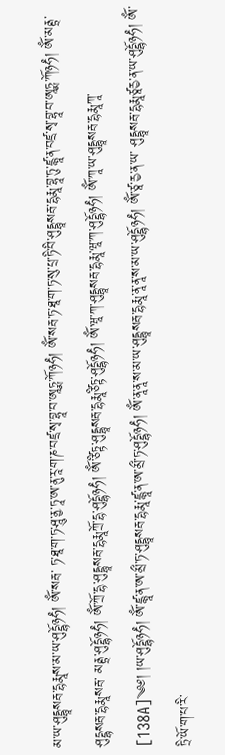མ་ཡ་ཤུདྡྷཱསརྦ་དྷརྨཱས་མ་ཡ་ཤུདྡྷོཉཧཾ། ཨོཾ་སརྦ་ ཏ་ཐཱ་ག་ཏ་ཤཱུ་ནྱ་ཏཱ་ཨ་ནུ་རཱ་ག་ཎ་བཛྲ་སྭ་བྷཱ་བ་ཨཱཏྨ་ཀོཉཧཾ། ཨོཾ་སརྦ་ཏ་ཐཱ་ག་ཏ་སུ་པྲ་ཏི་བི་ཤུདྡྷཱསརྦ་དྷརྨཱ་བྷཱ་ཏུ་ཛྙཱ་ན་བཛྲ་སྭ་བྷཱ་བ་ཨཱཏྨ་ཀོཉཧཾ། ཨོཾ་མནྟྲ་ཤུདྡྷསརྦ་དྷརྨཱསརྦ་ མནྟྲ་ཤུདྡྷོཉཧཾ། ཨོཾ་ཀྲོ་དྷ་ཤུདྡྷཱསརྦ་དྷརྨཱཀྲོ་དྷ་ཤུདྡྷོཉཧཾ། ཨོཾ་ཙིཏྟ་ཤུདྡྷཱསརྦ་དྷརྨཱཙིཏྟ་ཤུདྡྷོཉཧཾ། ཨོཾ་ཝཱ་ཀ་ཤུདྡྷཱསརྦ་དྷརྨཱ་ཝཱ་ཀ་ཤུདྡྷོཉཧཾ། ཨོཾ་ཀཱ་ཡ་ཤུདྡྷཱསརྦ་དྷརྨཱཀཱ་ [138A]༄༅། །ཡ་ཤུདྡྷོཉཧཾ། ཨོཾ་ཛྙཱ་ན་ཨ་མྲྀ་ཏ་ཤུདྡྷཱསརྦ་དྷརྨཱ་ཛྙཱ་ན་ཨ་མྲྀ་ཏ་ཤུདྡྷོཉཧཾ། ཨོཾ་ནཱ་ནཱ་ས་མ་ཡ་ཤུདྡྷཱསརྦ་དྷརྨཱ་ནཱ་ནཱ་ས་མ་ཡ་ཤུདྡྷོཉཧཾ། ཨོཾ་ཙཱ་རྱ་ན་ཡ་ ཤུདྡྷཱསརྦ་དྷརྨཱཙཱརྱ་ན་ཡ་ཤུདྡྷོཉཧཾ། ཨོཾ་ཏྲི་ཡོ་ག་པ་རི་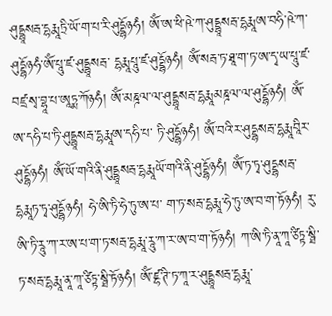ཤུདྡྷཱསརྦ་དྷརྨཱཏྲི་ཡོ་ག་པ་རི་ཤུདྡྷོཉཧཾ། ཨོཾ་ཨ་ཕི་ཥེ་ཀ་ཤུདྡྷཱསརྦ་དྷརྨཱཨ་བཧི་ཥེ་ཀ་ཤུདྡྷོཉཧཾ་ཨོཾ་པཱུ་ཛ་ཤུདྡྷཱསརྦ་ དྷརྨཱཔཱུ་ཛ་ཤུདྡྷོཉཧཾ། ཨོཾ་སརྦ་ཏ་ཐཱ་ག་ཏ་ཨ་དྭ་ཡ་པཱུ་ཛ་བཛྲ་སྭ་བྷཱ་པ་ཨཱཏྨ་ཀོཉཧཾ། ཨོཾ་མཎྜལ་ལ་ཤུདྡྷཱསརྦ་དྷརྨཱམཎྜལ་ལ་ཤུདྡྷོཉཧཾ། ཨོཾ་ཨ་དཧི་པ་ཏི་ཤུདྡྷཱསརྦ་དྷརྨཱཨ་དཧི་པ་ ཏི་ཤུདྡྷོཉཧཾ། ཨོཾ་བའི་ར་ཤུདྡྷསརྦ་དྷརྨཱབཱིར་ཤུདྡྷོཉཧཾ། ཨོཾ་ཡོ་གའི་ནི་ཤུདྡྷཱསརྦ་དྷརྨཱཡོ་གའི་ནི་ཤུདྡྷོཉཧཾ། ཨོཾ་ཏ་ཏྭ་ཤུདྡྷསརྦ་དྷརྨཱཏ་ཏྭ་ཤུདྡྷོཉཧཾ། ཧེ་ཨི་ཏི་ཧེ་ཏུ་ཨ་པ་ ག་ཏ་སརྦ་དྷརྨཱ་ཧེ་ཏུ་ཨ་བ་ག་ཏོཉཧཾ། རུ་ཨི་ཏི་རཱུ་ཀ་ར་ཨ་པ་ག་ཏ་སརྦ་དྷརྨཱ་རཱུ་ཀ་ར་ཨ་བ་ག་ཏོཉཧཾ། ཀ་ཨི་ཏི་ནཱ་ཀཱ་ཙིཏྟ་སྠི་ཏ་སརྦ་དྷརྨཱ་ནཱ་ཀཱ་ཙིཏྟ་སྠི་ཏོཉཧཾ། ཨོཾ་ཛྷ་ཊི་ཏ་ཀཱ་ར་ཤུདྡྷཱསརྦ་དྷརྨཱ་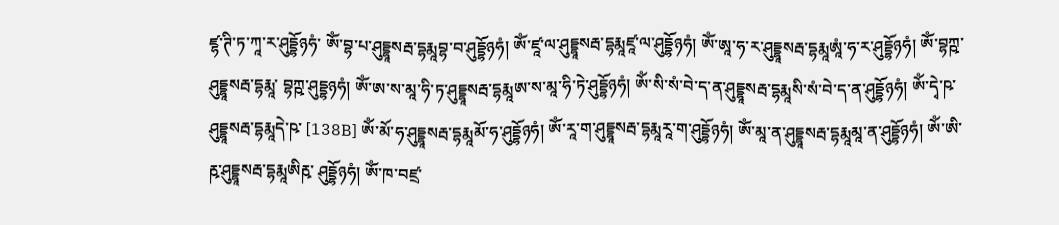ཛྷ་ཊི་ཏ་ཀཱ་ར་ཤུདྡྷོཉཧཾ་ ཨོཾ་བྷ་པ་ཤུདྡྷཱསརྦ་དྷརྨཱབྷ་བ་ཤུདྡྷོཉཧཾ། ཨོཾ་ཛཱ་ལ་ཤུདྡྷཱསརྦ་དྷརྨཱཛཱ་ལ་ཤུདྡྷོཉཧཾ། ཨོཾ་ཨཱ་ཧ་ར་ཤུདྡྷཱསརྦ་དྷརྨཱཨཱཾ་ཧ་ར་ཤུདྡྷོཉཧཾ། ཨོཾ་བྷཀྵ་ཤུདྡྷཱསརྦ་དྷརྨཱ་ བྷཀྵ་ཤུདྡྷཉཧཾ། ཨོཾ་ཨ་ས་མཱ་ཧི་ཏ་ཤུདྡྷཱསརྦ་དྷརྨཱཨ་ས་མཱ་ཧི་ཏེ་ཤུདྡྷོཉཧཾ། ཨོཾ་སི་སཾ་བེ་ད་ན་ཤུདྡྷཱསརྦ་དྷརྨཱསི་སཾ་བེ་ད་ན་ཤུདྡྷོཉཧཾ། ཨོཾ་དྭེ་ཥ་ཤུདྡྷཱསརྦ་དྷརྨཱདེ་ཥ་ [138B] ཨོཾ་མོ་ཧ་ཤུདྡྷཱསརྦ་དྷརྨཱམོ་ཧ་ཤུདྡྷོཉཧཾ། ཨོཾ་རཱ་ག་ཤུདྡྷཱསརྦ་དྷརྨཱརཱ་ག་ཤུདྡྷོཉཧཾ། ཨོཾ་མཱ་ན་ཤུདྡྷཱསརྦ་དྷརྨཱམཱ་ན་ཤུདྡྷོཉཧཾ། ཨོཾ་ཨི་རྵ་ཤུདྡྷཱསརྦ་དྷརྨཱཨིརྵ་ ཤུདྡྷོཉཧཾ། ཨོཾ་ཁ་བཛྲ་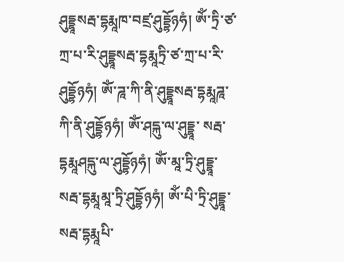ཤུདྡྷཱསརྦ་དྷརྨཱཁ་བཛྲ་ཤུདྡྷོཉཧཾ། ཨོཾ་ཏྲི་ཙ་ཀྲ་པ་རི་ཤུདྡྷཱསརྦ་དྷརྨཱཏྲི་ཙ་ཀྲ་པ་རི་ཤུདྡྷོཉཧཾ། ཨོཾ་ཌཱ་ཀི་ནི་ཤུདྡྷཱསརྦ་དྷརྨཱཌཱ་ཀི་ནི་ཤུདྡྷོཉཧཾ། ཨོཾ་ཤདྐུ་ལ་ཤུདྡྷཱ་ སརྦ་དྷརྨཱཤདྐུ་ལ་ཤུདྡྷོཉཧཾ། ཨོཾ་མཱ་ཏྲི་ཤུདྡྷཱ་སརྦ་དྷརྨཱམཱ་ཏྲི་ཤུདྡྷོཉཧཾ། ཨོཾ་པི་ཏྲི་ཤུདྡྷཱ་སརྦ་དྷརྨཱཔི་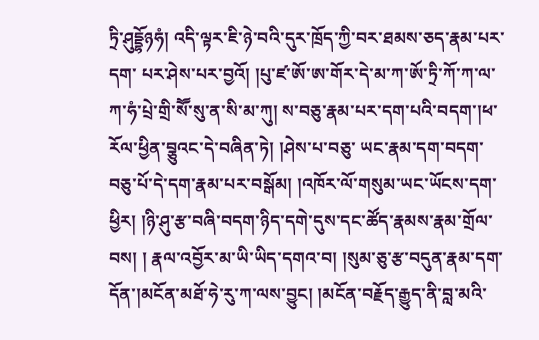ཏྲི་ཤུདྡྷོཉཧཾ། འདི་ལྟར་ཇི་ཉེ་བའི་དུར་ཁྲོད་ཀྱི་བར་ཐམས་ཅད་རྣམ་པར་དག་ པར་ཤེས་པར་བྱའོ། །པུ་ཛ་ཨོ་ཨ་གོར་དེ་མ་ཀ་ཨོ་ཏྲི་ཀོ་ཀ་ལ་ཀ་ཧཾ་པྲེ་གྲི་སཽ་སུ་ན་སི་མ་ཀུ། ས་བཅུ་རྣམ་པར་དག་པའི་བདག་།ཕ་རོལ་ཕྱིན་བྕུའང་དེ་བཞིན་ཏེ། །ཤེས་པ་བཅུ་ ཡང་རྣམ་དག་བདག་བཅུ་པོ་དེ་དག་རྣམ་པར་བསྒོམ། །འཁོར་ལོ་གསུམ་ཡང་ཡོངས་དག་ཕྱིར། །ཉི་ཤུ་རྩ་བཞི་བདག་ཉིད་དགེ་དུས་དང་ཚོད་རྣམས་རྣམ་གྲོལ་བས། ། རྣལ་འབྱོར་མ་ཡི་ཡིད་དགའ་བ། །སུམ་ཅུ་རྩ་བདུན་རྣམ་དག་དོན་།མངོན་མཐོ་ཧེ་རུ་ཀ་ལས་བྱུང། །མངོན་བརྗོད་རྒྱུད་ནི་བླ་མའི་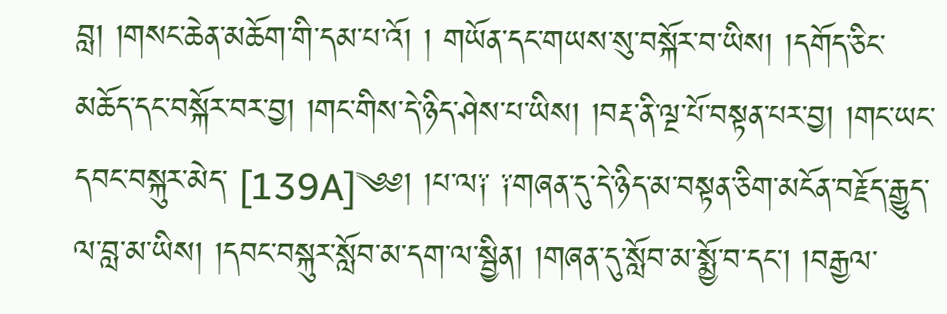བླ། །གསང་ཆེན་མཆོག་གི་དམ་པ་འོ། ། གཡོན་དང་གཡས་སུ་བསྐོར་བ་ཡིས། །དགོད་ཅིང་མཆོད་དང་བསྐོར་བར་བྱ། །གང་གིས་དེ་ཉིད་ཤེས་པ་ཡིས། །བརྡ་ནི་ལྔ་པོ་བསྟན་པར་བྱ། །གང་ཡང་དབང་བསྐུར་མེད་ [139A]༄༅། །པ་ལ༑ ༑གཞན་དུ་དེ་ཉིད་མ་བསྟན་ཅིག་མངོན་བརྗོད་རྒྱུད་ལ་བླ་མ་ཡིས། །དབང་བསྐུར་སློབ་མ་དག་ལ་སྦྱིན། །གཞན་དུ་སློབ་མ་སྨྱོ་བ་དང། །བརྒྱལ་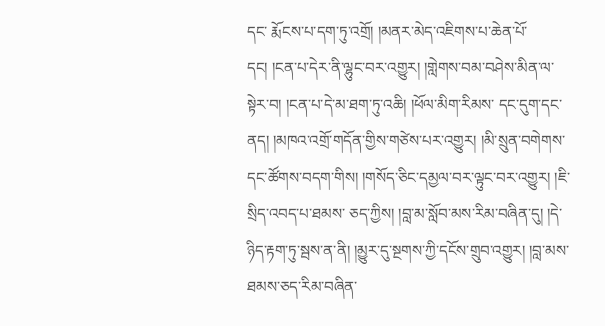དང་ རྨོངས་པ་དག་ཏུ་འགྲོ། །མནར་མེད་འཇིགས་པ་ཆེན་པོ་དང། །ངན་པ་དེར་ནི་ལྷུང་བར་འགྱུར། །གླེགས་བམ་བཤེས་མིན་ལ་སྟེར་བ། །ངན་པ་དེ་མ་ཐག་ཏུ་འཆི། །ཕོལ་མིག་རིམས་ དང་དུག་དང་ནད། །མཁའ་འགྲོ་གདོན་གྱིས་གཙེས་པར་འགྱུར། །མི་སྲུན་བགེགས་དང་ཚོགས་བདག་གིས། །གསོད་ཅིང་དམྱལ་བར་ལྟུང་བར་འགྱུར། །ཇི་སྲིད་འབད་པ་ཐམས་ ཅད་ཀྱིས། །བླ་མ་སློབ་མས་རིམ་བཞིན་དུ། །དེ་ཉིད་རྟག་ཏུ་སྦས་ན་ནི། །མྱུར་དུ་སྔགས་ཀྱི་དངོས་གྲུབ་འགྱུར། །བླ་མས་ཐམས་ཅད་རིམ་བཞིན་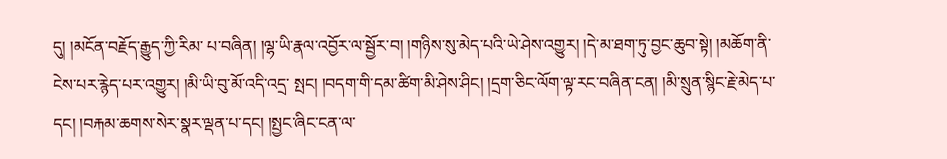དུ། །མངོན་བརྗོད་རྒྱུད་ཀྱི་རིམ་ པ་བཞིན། །ལྷ་ཡི་རྣལ་འབྱོར་ལ་སྦྱོར་བ། །གཉིས་སུ་མེད་པའི་ཡེ་ཤེས་འགྱུར། །དེ་མ་ཐག་ཏུ་བྱང་ཆུབ་སྟེ། །མཆོག་ནི་ངེས་པར་རྙེད་པར་འགྱུར། །མི་ཡི་བུ་མོ་འདི་འདྲ་ སྤང། །བདག་གི་དམ་ཚིག་མི་ཤེས་ཤིང། །དྲག་ཅིང་ལོག་ལྟ་རང་བཞིན་ངན། །མི་སྲུན་སྙིང་རྗེ་མེད་པ་དང། །བརྐམ་ཆགས་སེར་སྣར་ལྡན་པ་དང། །སྤྱང་ཞིང་ངན་ལ་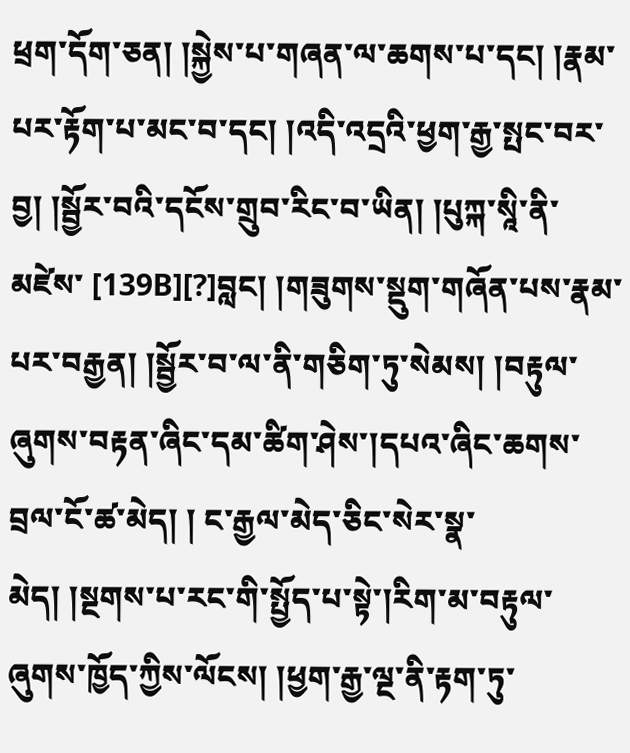ཕྲག་དོག་ཅན། །སྐྱེས་པ་གཞན་ལ་ཆགས་པ་དང། །རྣམ་པར་རྟོག་པ་མང་བ་དང། །འདི་འདྲའི་ཕྱག་རྒྱ་སྤང་བར་བྱ། །སྦྱོར་བའི་དངོས་གྲུབ་རིང་བ་ཡིན། །པུཀྐ་སཱི་ནི་མཛེས་ [139B][?]བླང། །གཟུགས་སྡུག་གཞོན་པས་རྣམ་པར་བརྒྱན། །སྦྱོར་བ་ལ་ནི་གཅིག་ཏུ་སེམས། །བརྟུལ་ཞུགས་བརྟན་ཞིང་དམ་ཚིག་ཤེས་།དཔའ་ཞིང་ཆགས་བྲལ་ངོ་ཚ་མེད། ། ང་རྒྱལ་མེད་ཅིང་སེར་སྣ་མེད། །སྔགས་པ་རང་གི་སྤྱོད་པ་སྟེ་།རིག་མ་བརྟུལ་ཞུགས་ཁྱོད་ཀྱིས་ལོངས། །ཕྱག་རྒྱ་ལྔ་ནི་རྟག་ཏུ་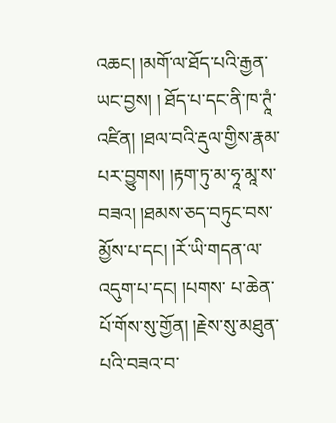འཆང། །མགོ་ལ་ཐོད་པའི་རྒྱན་ཡང་བྱས། ། ཐོད་པ་དང་ནི་ཁ་ཊཱཾ་འཛིན། །ཐལ་བའི་རྡུལ་གྱིས་རྣམ་པར་བྱུགས། །རྟག་ཏུ་མ་ཧཱ་མཱ་ས་བཟའ། །ཐམས་ཅད་བཏུང་བས་མྱོས་པ་དང། །རོ་ཡི་གདན་ལ་འདུག་པ་དང། །པགས་ པ་ཆེན་པོ་གོས་སུ་གྱོན། །རྗེས་སུ་མཐུན་པའི་བཟའ་བ་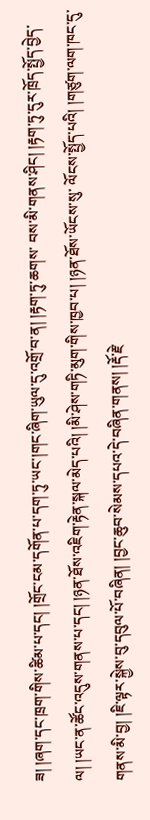ཟ། །ཞག་དང་ཁྲག་གིས་ཚིམ་པ་དང། །གྲོང་ངམ་དགོན་པ་དག་ཏུ་ཡང་།གང་ཞིག་ཡུལ་དུ་འགྲོ་བ་ན། །རྟག་ཏུ་ཆགས་ བས་མི་གནས་ཤིང། །རྟག་ཏུ་དུར་ཁྲོད་སྤྱོད་བྱེད་ལ། །ཡང་ན་ཚོང་འདུས་གནས་པ་དང། །ཉན་ཐོས་འཇིག་རྟེན་སྐལ་མེད་པའི། །མི་ཤེས་གཏི་མུག་གིས་ཁྱབ་པ། །ཉན་ཐོས་ཡོངས་སུ་ ལོངས་སྤྱོད་པའི། །གཙུག་ལག་ཁང་དུ་གནས་མི་བྱ། །ཇི་ལྟར་སྐྱེས་བུ་དབུལ་པོ་བཞིན། །བྱང་ཆུབ་སེམས་དཔའ་དེ་བཞིན་གནས། །རྡོ་རྗེ་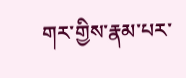གར་གྱིས་རྣམ་པར་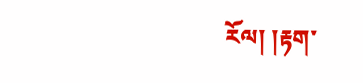རོལ། །རྟག་